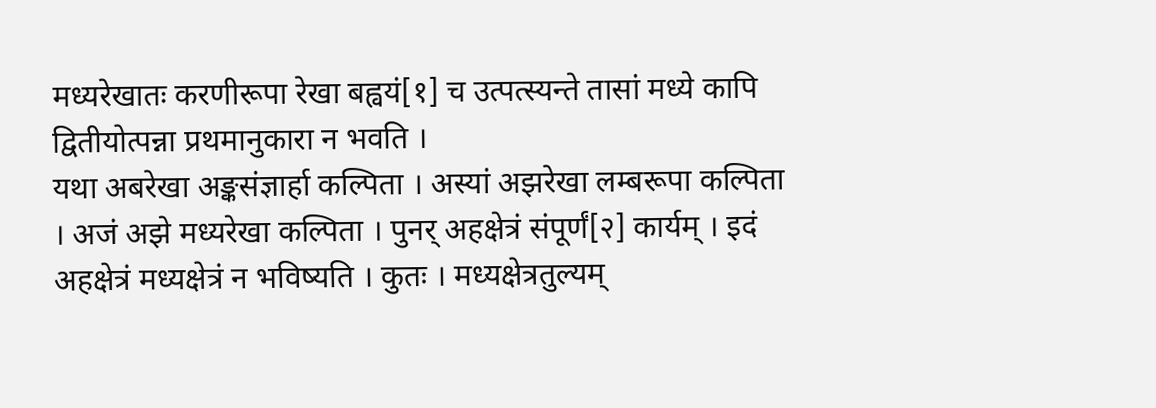मध्यरेखातः करणीरूपा रेखा बह्वयं[१] च उत्पत्स्यन्ते तासां मध्ये कापि द्वितीयोत्पन्ना प्रथमानुकारा न भवति ।
यथा अबरेखा अङ्कसंज्ञार्हा कल्पिता । अस्यां अझरेखा लम्बरूपा कल्पिता । अजं अझे मध्यरेखा कल्पिता । पुनर् अहक्षेत्रं संपूर्णं[२] कार्यम् । इदं अहक्षेत्रं मध्यक्षेत्रं न भविष्यति । कुतः । मध्यक्षेत्रतुल्यम्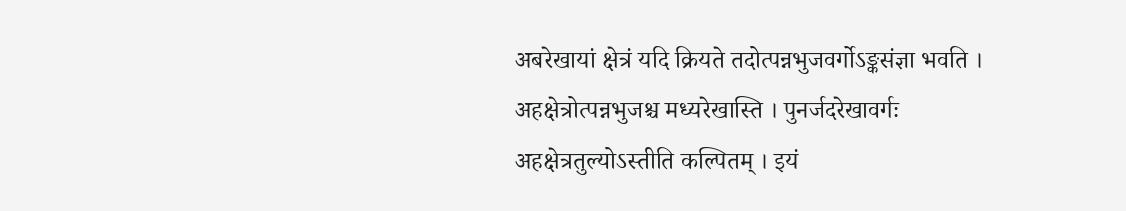अबरेखायां क्षेत्रं यदि क्रियते तदोत्पन्नभुजवर्गोऽङ्कसंज्ञा भवति । अहक्षेत्रोत्पन्नभुजश्च मध्यरेखास्ति । पुनर्जदरेखावर्गः अहक्षेत्रतुल्योऽस्तीति कल्पितम् । इयं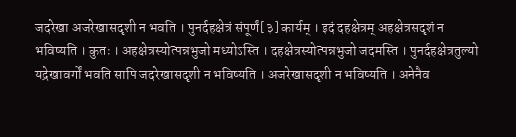जदरेखा अजरेखासदृशी न भवति । पुनर्दहक्षेत्रं संपूर्णं[३] कार्यम् । इदं दहक्षेत्रम् अहक्षेत्रसदृशं न
भविष्यति । कुतः । अहक्षेत्रस्योत्पन्नभुजो मध्योऽस्ति । दहक्षेत्रस्योत्पन्नभुजो जदमस्ति । पुनर्दहक्षेत्रतुल्यो यद्रेखावर्गों भवति सापि जदरेखासदृशी न भविष्यति । अजरेखासदृशी न भविष्यति । अनेनैव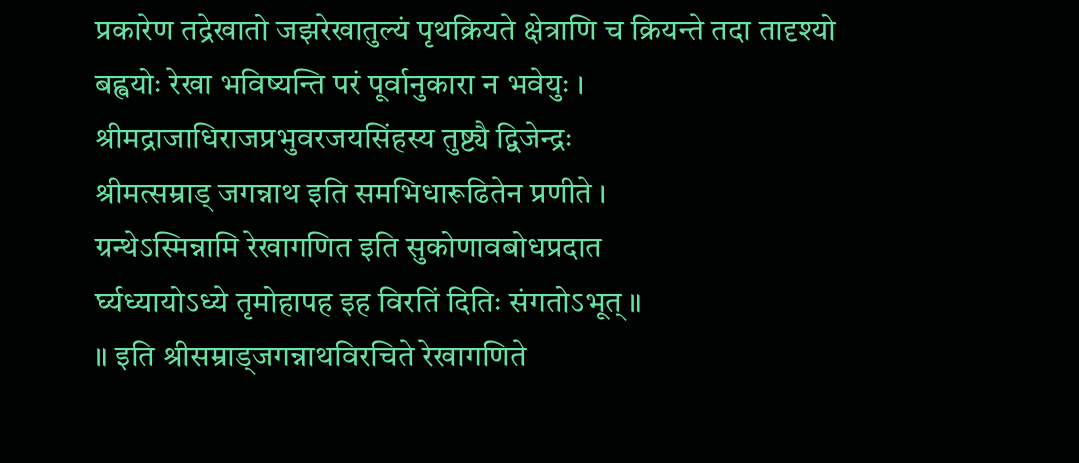प्रकारेण तद्रेखातो जझरेखातुल्यं पृथक्रियते क्षेत्राणि च क्रियन्ते तदा तादृश्यो बह्वयोः रेखा भविष्यन्ति परं पूर्वानुकारा न भवेयुः ।
श्रीमद्राजाधिराजप्रभुवरजयसिंहस्य तुष्ट्यै द्विजेन्द्रः
श्रीमत्सम्राड् जगन्नाथ इति समभिधारूढितेन प्रणीते ।
ग्रन्थेऽस्मिन्नामि रेखागणित इति सुकोणावबोधप्रदात
र्घ्यध्यायोऽध्ये तृमोहापह इह विरतिं दितिः संगतोऽभूत् ॥
॥ इति श्रीसम्राड्जगन्नाथविरचिते रेखागणिते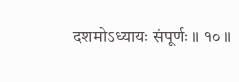दशमोऽध्यायः संपूर्णः ॥ १० ॥